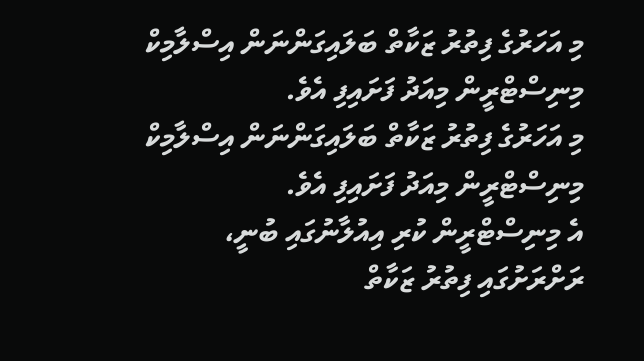މި އަހަރުގެ ފިތުރު ޒަކާތް ބަލައިގަންނަން އިސްލާމިކް މިނިސްޓްރީން މިއަދު ފަށައިފި އެވެ.
މި އަހަރުގެ ފިތުރު ޒަކާތް ބަލައިގަންނަން އިސްލާމިކް މިނިސްޓްރީން މިއަދު ފަށައިފި އެވެ.
އެ މިނިސްޓްރީން ކުރި އިއުލާނުގައި ބުނީ، ރަށްރަށުގައި ފިތުރު ޒަކާތް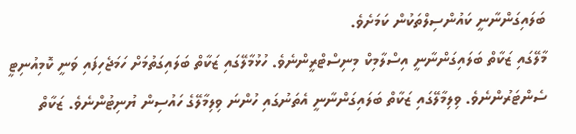ބަލައިގަންނާނީ ކައުންސިލްތަކުން ކަމަށެވެ.
މާލޭގައި ޒަކާތް ބަލައިގަންނާނީ އިސްލާމިކް މިނިސްޓްރީންނެވެ. ހުޅުމާލޭގައި ޒަކާތް ބަލައިގަތުމަށް ހަމަޖެހިފައި ވަނީ ކޮމިއުނިޓީ ސެންޓަރުންނެވެ. ވިލިމާލޭގައި ޒަކާތް ބަލައިގަންނާނީ އެތަނުގައި ހުންނަ ވިލިމާލޭގެ ހައުސިން ޔުނިޓުންނެވެ. ޒަކާތް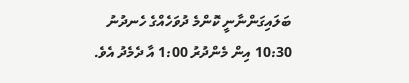ބަލައިގަންނާނީ ކޮންމެ ދުވަހެއްގެ ހެނދުނު 10:30 އިން މެންދުރު 1:00 އާ ދެމެދު އެވެ.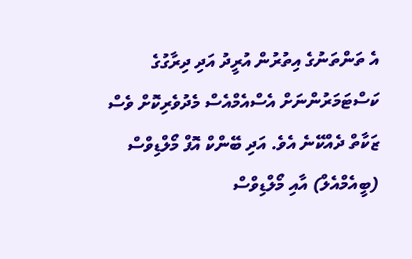އެ ތަންތަނުގެ އިތުރުން އުރީދު އަދި ދިރާގުގެ ކަސްޓަމަރުންނަށް އެސްއެމްއެސް މެދުވެރިކޮށް ވެސް ޒަކާތް ދެއްކޭނެ އެވެ. އަދި ބޭންކް އޮފް މޯލްޑިވްސް (ބީއެމްއެލް) އާއި މޯލްޑިވްސް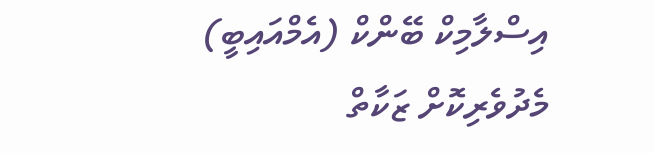އިސްލާމިކް ބޭންކް (އެމްއައިބީ) މެދުވެރިކޮށް ޒަކާތް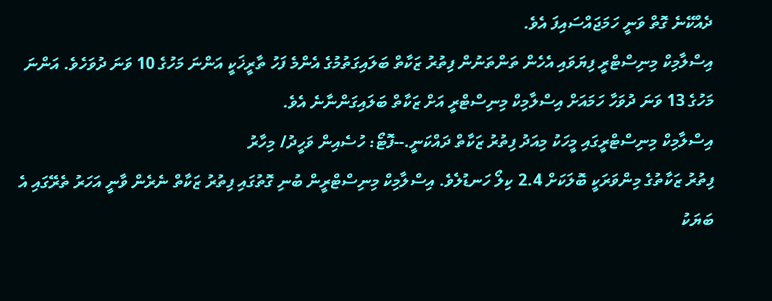ދެއްކޭނެ ގޮތް ވަނީ ހަމަޖައްސައިފަ އެވެ.
އިސްލާމިކް މިނިސްޓްރީ ފިޔަވައި އެހެން ތަންތަނުން ފިތުރު ޒަކާތް ބަލައިގަތުމުގެ އެންމެ ފަހު ތާރީޚަކީ އަންނަ މަހުގެ 10 ވަނަ ދުވަހެވެ. އަންނަ މަހުގެ 13 ވަނަ ދުވަހާ ހަމައަށް އިސްލާމިކް މިނިސްޓްރީ އަށް ޒަކާތް ބަލައިގަންނާނެ އެވެ.
އިސްލާމިކް މިނިސްޓްރީގައި މީހަކު މިއަދު ފިތުރު ޒަކާތް ދައްކަނީ.--ފޮޓޯ: ހުސެއިން ވަހީދު/ މިހާރު
ފިތުރު ޒަކާތުގެ މިންވަރަކީ ބޮލަކަށް 2.4 ކިލޯ ހަނޑުލެވެ. އިސްލާމިކް މިނިސްޓްރީން ބުނި ގޮތުގައި ފިތުރު ޒަކާތް ނެރެން ވާނީ އަހަރު ތެރޭގައި އެ ބަޔަކު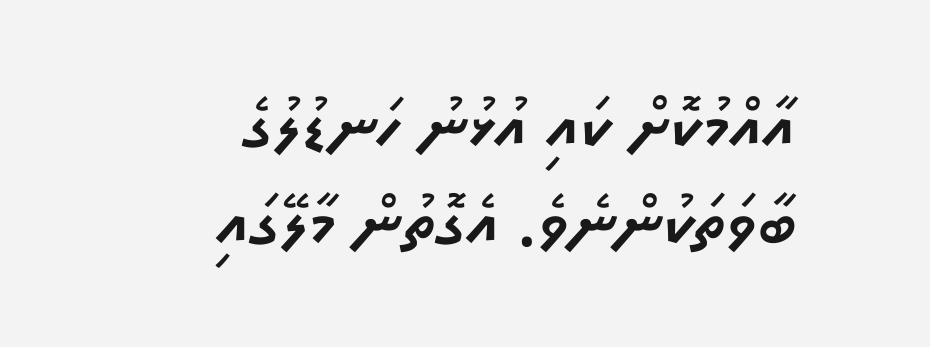އާއްމުކޮށް ކައި އުޅުނު ހަނޑުލުގެ ބާވަތަކުންނެވެ. އެގޮތުން މާލޭގައި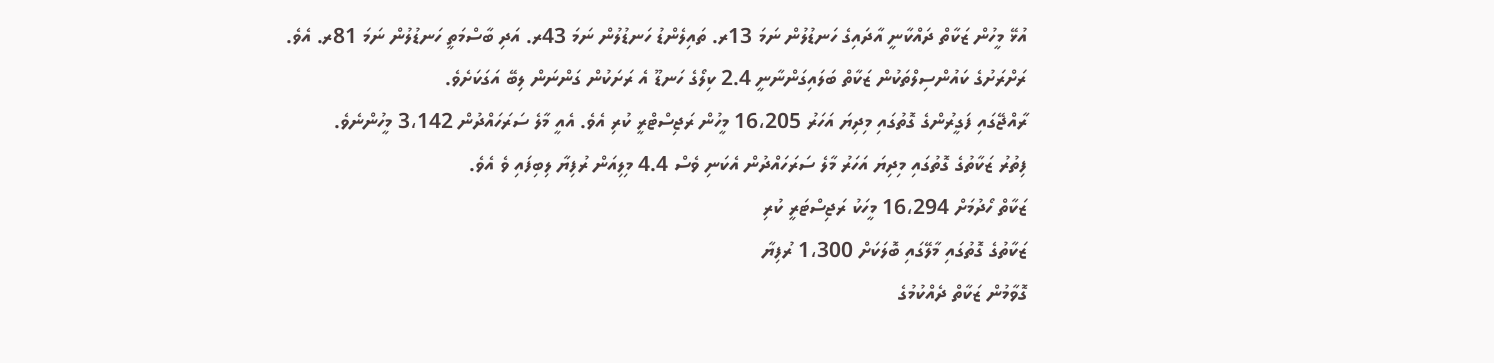އުޅޭ މީހުން ޒަކާތް ދައްކާނީ އާދައިގެ ހަނޑުލުން ނަމަ 13ރ. ތައިލެންޑު ހަނޑުލުން ނަމަ 43ރ. އަދި ބާސްމަތީ ހަނޑުލުން ނަމަ 81ރ. އެވެ.
ރަށްރަށުގެ ކައުންސިލްތަކުން ޒަކާތް ބަލައިގަންނާނީ 2.4 ކިލޯގެ ހަނޑޫ އެ ރަށަކުން ގަންނަން ލިބޭ އަގަކަށެވެ.
ރާއްޖޭގައި ފަގީރުންގެ ގޮތުގައި މިދިޔަ އަހަރު 16،205 މީހުން ރަޖިސްޓްރީ ކުރި އެވެ. އެއީ މާލެ ސަރަހައްދުން 3،142 މީހުންނެވެ.
ފިތުރު ޒަކާތުގެ ގޮތުގައި މިދިޔަ އަހަރު މާލެ ސަރަހައްދުން އެކަނި ވެސް 4.4 މިލިއަން ރުފިޔާ ލިބިފައި ވެ އެވެ.
ޒަކާތް ހޯދުމަށް 16،294 މީހަކު ރަޖިސްޓަރީ ކުރި
ޒަކާތުގެ ގޮތުގައި މާލޭގައި ބޮލަކަށް 1،300 ރުފިޔާ
ގޮވާމުން ޒަކާތް ދެއްކުމުގެ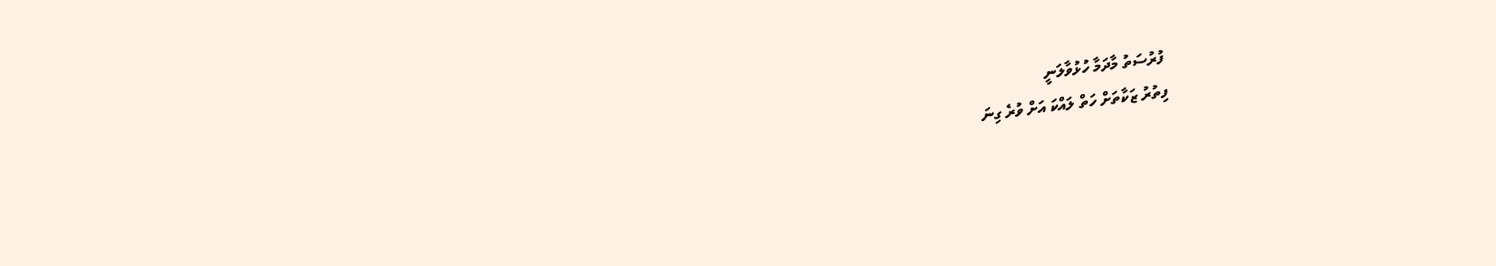ފުރުސަތު މާދަމާ ހުޅުވާލަނީ
ފިތުރު ޒަކާތަށް ހަތް ލައްކަ އަށް ވުރެ ގިނަ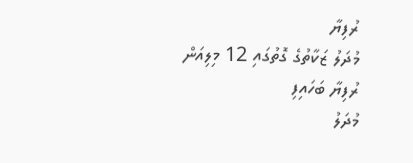ރުފިޔާ
މުދަލު ޒަކާތުގެ ގޮތުގައި 12 މިލިއަން ރުފިޔާ ބަހައިފި
މުދަލު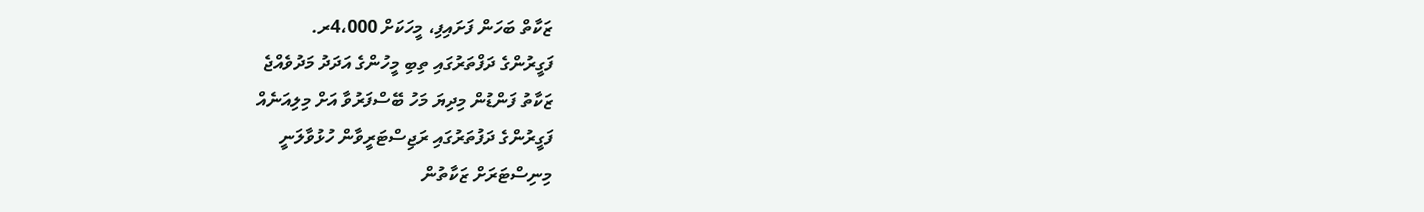ޒަކާތް ބަހަން ފަށައިފި، މީހަކަށް 4،000ރ.
ފަގީރުންގެ ދަފްތަރުގައި ތިބި މީހުންގެ އަދަދު މަދުވެއްޖެ
ޒަކާތު ފަންޑުން މިދިޔަ މަހު ބޭސްފަރުވާ އަށް މިލިއަނެއް
ފަގީރުންގެ ދަފުތަރުގައި ރަޖިސްޓަރީވާން ހުޅުވާލަނީ
މިނިސްޓަރަށް ޒަކާތުން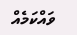ވައްކަމެއް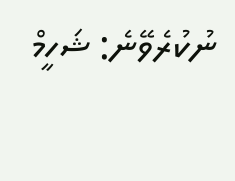ނުކުރެވޭނެ: ޝަހީމް